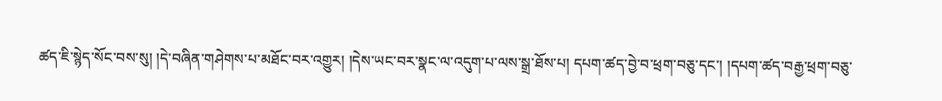ཚད་ཇི་སྙེད་སོང་བས་སུ། །དེ་བཞིན་གཤེགས་པ་མཐོང་བར་འགྱུར། །དེས་ཡང་བར་སྣང་ལ་འདུག་པ་ལས་སྒྲ་ཐོས་པ། དཔག་ཚད་བྱེ་བ་ཕྲག་བཅུ་དང་། །དཔག་ཚད་བརྒྱ་ཕྲག་བཅུ་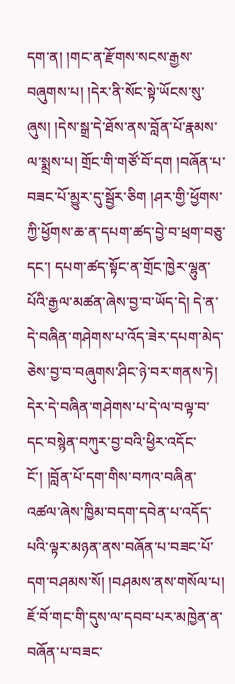དག་ན། །གང་ན་རྫོགས་སངས་རྒྱས་བཞུགས་པ། །དེར་ནི་སོང་སྟེ་ཡོངས་སུ་ཞུས། །དེས་སྒྲ་དེ་ཐོས་ནས་བློན་པོ་རྣམས་ལ་སྨྲས་པ། གྲོང་གི་གཙོ་བོ་དག །བཞོན་པ་བཟང་པོ་མྱུར་དུ་སྦྱོར་ཅིག །ཤར་གྱི་ཕྱོགས་ཀྱི་ཕྱོགས་ཆ་ན་དཔག་ཚད་བྱེ་བ་ཕྲག་བཅུ་དང་། དཔག་ཚད་སྟོང་ན་གྲོང་ཁྱེར་ལྷུན་པོའི་རྒྱལ་མཚན་ཞེས་བྱ་བ་ཡོད་དེ། དེ་ན་དེ་བཞིན་གཤེགས་པ་འོད་ཟེར་དཔག་མེད་ཅེས་བྱ་བ་བཞུགས་ཤིང་ཉེ་བར་གནས་ཏེ། དེར་དེ་བཞིན་གཤེགས་པ་དེ་ལ་བལྟ་བ་དང་བསྙེན་བཀུར་བྱ་བའི་ཕྱིར་འདོང་ངོ་། །བློན་པོ་དག་གིས་བཀའ་བཞིན་འཚལ་ཞེས་ཁྱིམ་བདག་དབེན་པ་འདོད་པའི་ལྟར་མཉན་ནས་བཞོན་པ་བཟང་པོ་དག་བཤམས་སོ། །བཤམས་ནས་གསོལ་པ། ཇོ་བོ་གང་གི་དུས་ལ་དབབ་པར་མཁྱེན་ན་བཞོན་པ་བཟང་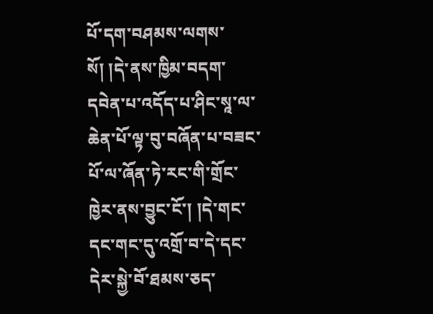པོ་དག་བཤམས་ལགས་སོ། །དེ་ནས་ཁྱིམ་བདག་དབེན་པ་འདོད་པ་ཤིང་སཱ་ལ་ཆེན་པོ་ལྟ་བུ་བཞོན་པ་བཟང་པོ་ལ་ཞོན་ཏེ་རང་གི་གྲོང་ཁྱེར་ནས་བྱུང་ངོ་། །དེ་གང་དང་གང་དུ་འགྲོ་བ་དེ་དང་དེར་སྐྱེ་བོ་ཐམས་ཅད་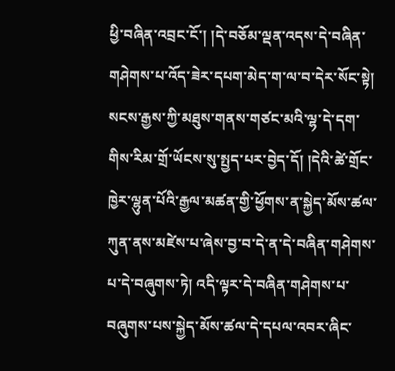ཕྱི་བཞིན་འབྲང་ངོ་། །དེ་བཅོམ་ལྡན་འདས་དེ་བཞིན་གཤེགས་པ་འོད་ཟེར་དཔག་མེད་ག་ལ་བ་དེར་སོང་སྟེ། སངས་རྒྱས་ཀྱི་མཐུས་གནས་གཙང་མའི་ལྷ་དེ་དག་གིས་རིམ་གྲོ་ཡོངས་སུ་སྤྱད་པར་བྱེད་དོ། །དེའི་ཚེ་གྲོང་ཁྱེར་ལྷུན་པོའི་རྒྱལ་མཚན་གྱི་ཕྱོགས་ན་སྐྱེད་མོས་ཚལ་ཀུན་ནས་མཛེས་པ་ཞེས་བྱ་བ་དེ་ན་དེ་བཞིན་གཤེགས་པ་དེ་བཞུགས་ཏེ། འདི་ལྟར་དེ་བཞིན་གཤེགས་པ་བཞུགས་པས་སྐྱེད་མོས་ཚལ་དེ་དཔལ་འབར་ཞིང་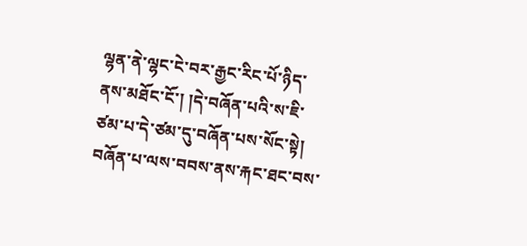ལྷན་ནེ་ལྷང་ངེ་བར་རྒྱང་རིང་པོ་ཉིད་ནས་མཐོང་ངོ་། །དེ་བཞོན་པའི་ས་ཇི་ཙམ་པ་དེ་ཙམ་དུ་བཞོན་པས་སོང་སྟེ། བཞོན་པ་ལས་བབས་ནས་རྐང་ཐང་བས་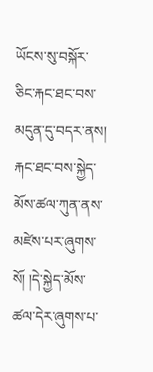ཡོངས་སུ་བསྐོར་ཅིང་རྐང་ཐང་བས་མདུན་དུ་བདར་ནས། རྐང་ཐང་བས་སྐྱེད་མོས་ཚལ་ཀུན་ནས་མཛེས་པར་ཞུགས་སོ། །དེ་སྐྱེད་མོས་ཚལ་དེར་ཞུགས་པ་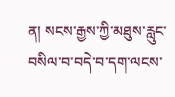ན། སངས་རྒྱས་ཀྱི་མཐུས་རླུང་བསིལ་བ་བདེ་བ་དག་ལངས་